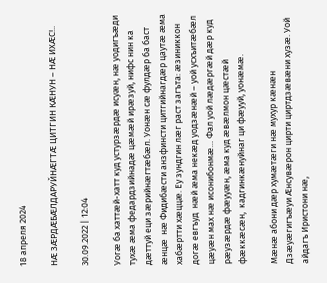18 апреля 2024

НӔ ЗӔРДӔБӔЛДАРУЙНӔГТӔ ЦИТГИН КӔНУН – НӔ ИХӔС!..

30.09.2022 | 12:04

Уогæ ба хаттæй-хатт куд устурзæрдæ исуæн, нæ уодигъæди тухæ æма федардзийнадæ цæмæй ирæзуй, нифс нин ка дæттуй еци зæрийнæгтæбæл. Уонæн сæ фулдæр ба баст æнцæ  нæ Фидибæсти анзфинсти цитгийнагдæр цаутæ æма хабæртти хæццæ. Еу зундгин лæг раст загъта: æзиниккон догæ евгъуд  нæй æма некæд уодзæнæй – уой усхъитæбæл цæуæн мах нæ исонибонмæ… Фал уой лæдæргæй дæр куд рæузæрдæ фæууæн, æма куд æвæлмон цæстæй фæккæсæн,  кадгинкæнуйнаг ци фæууй, уонæмæ.

Мæнæ абони дæр хумæтæги нæ мухур кæнæн Дзæуæгигъæуи Æнсувæрон цирти циртдзæвæни хузæ. Уой айдагъ Иристони нæ,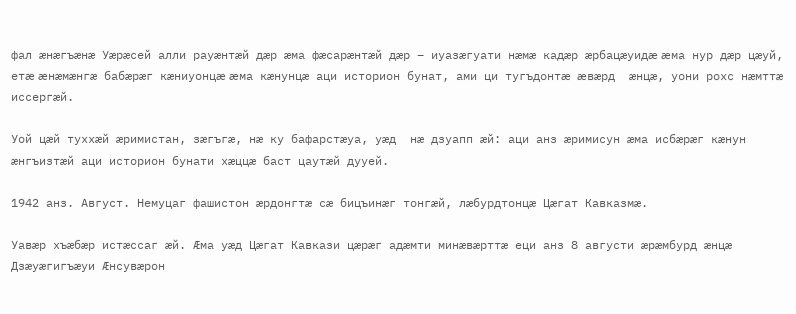фал æнæгъæнæ Уæрæсей алли рауæнтæй дæр æма фæсарæнтæй дæр – иуазæгуати нæмæ кадæр æрбацæуидæ æма нур дæр цæуй, етæ æнæмæнгæ бабæрæг кæниуонцæ æма кæнунцæ аци историон бунат, ами ци тугъдонтæ  æвæрд  æнцæ, уони рохс нæмттæ иссергæй.

Уой цæй туххæй æримистан, зæгъгæ, нæ ку бафарстæуа, уæд  нæ дзуапп æй: аци анз æримисун æма исбæрæг кæнун æнгъизтæй аци историон бунати хæццæ баст цаутæй дууей.

1942 анз. Август. Немуцаг фашистон æрдонгтæ сæ бицъинæг тонгæй, лæбурдтонцæ Цæгат Кавказмæ.

Уавæр хъæбæр истæссаг æй. Æма уæд Цæгат Кавкази цæрæг адæмти минæвæрттæ еци анз 8 августи æрæмбурд æнцæ Дзæуæгигъæуи Æнсувæрон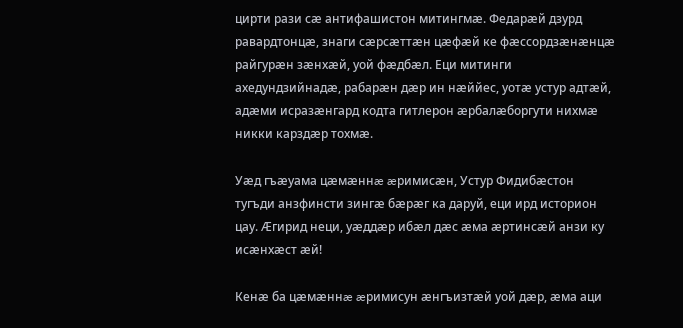цирти рази сæ антифашистон митингмæ. Федарæй дзурд равардтонцæ, знаги сæрсæттæн цæфæй ке фæссордзæнæнцæ райгурæн зæнхæй, уой фæдбæл. Еци митинги ахедундзийнадæ, рабарæн дæр ин нæййес, уотæ устур адтæй, адæми исразæнгард кодта гитлерон æрбалæборгути нихмæ никки карздæр тохмæ.

Уæд гъæуама цæмæннæ æримисæн, Устур Фидибæстон тугъди анзфинсти зингæ бæрæг ка даруй, еци ирд историон цау. Æгирид неци, уæддæр ибæл дæс æма æртинсæй анзи ку исæнхæст æй!

Кенæ ба цæмæннæ æримисун æнгъизтæй уой дæр, æма аци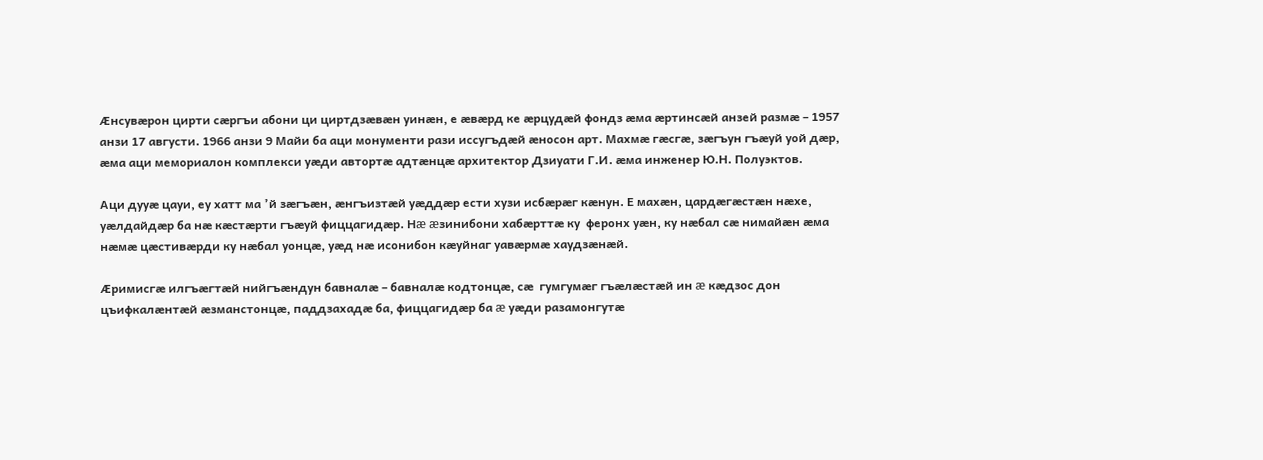Æнсувæрон цирти сæргъи абони ци циртдзæвæн уинæн, е æвæрд ке æрцудæй фондз æма æртинсæй анзей размæ – 1957 анзи 17 августи. 1966 анзи 9 Майи ба аци монументи рази иссугъдæй æносон арт. Махмæ гæсгæ, зæгъун гъæуй уой дæр, æма аци мемориалон комплекси уæди автортæ адтæнцæ архитектор Дзиуати Г.И. æма инженер Ю.Н. Полуэктов.

Аци дууæ цауи, еу хатт ма ’й зæгъæн, æнгъизтæй уæддæр ести хузи исбæрæг кæнун. Е махæн, цардæгæстæн нæхе, уæлдайдæр ба нæ кæстæрти гъæуй фиццагидæр. Нæ æзинибони хабæрттæ ку  феронх уæн, ку нæбал сæ нимайæн æма нæмæ цæстивæрди ку нæбал уонцæ, уæд нæ исонибон кæуйнаг уавæрмæ хаудзæнæй.

Æримисгæ илгъæгтæй нийгъæндун бавналæ – бавналæ кодтонцæ, сæ  гумгумæг гъæлæстæй ин æ кæдзос дон цъифкалæнтæй æзманстонцæ, паддзахадæ ба, фиццагидæр ба æ уæди разамонгутæ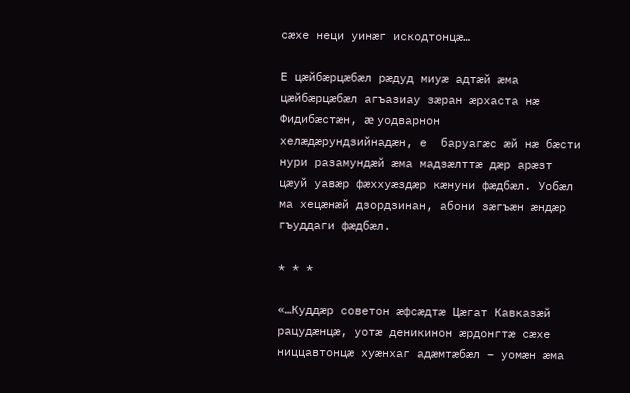сæхе неци уинæг искодтонцæ…

Е цæйбæрцæбæл рæдуд миуæ адтæй æма цæйбæрцæбæл агъазиау зæран æрхаста нæ Фидибæстæн, æ уодварнон хелæдæрундзийнадæн, е  баруагæс æй нæ бæсти нури разамундæй æма мадзæлттæ дæр арæзт цæуй уавæр фæххуæздæр кæнуни фæдбæл. Уобæл ма хецæнæй дзордзинан, абони зæгъæн æндæр гъуддаги фæдбæл.

* * *

«…Куддæр советон æфсæдтæ Цæгат Кавказæй рацудæнцæ, уотæ деникинон æрдонгтæ сæхе ниццавтонцæ хуæнхаг адæмтæбæл – уомæн æма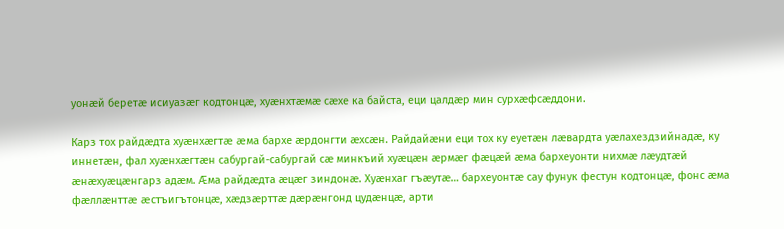уонæй беретæ исиуазæг кодтонцæ, хуæнхтæмæ сæхе ка байста, еци цалдæр мин сурхæфсæддони.

Карз тох райдæдта хуæнхæгтæ æма бархе æрдонгти æхсæн. Райдайæни еци тох ку еуетæн лæвардта уæлахездзийнадæ, ку иннетæн, фал хуæнхæгтæн сабургай-сабургай сæ минкъий хуæцæн æрмæг фæцæй æма бархеуонти нихмæ лæудтæй æнæхуæцæнгарз адæм. Æма райдæдта æцæг зиндонæ. Хуæнхаг гъæутæ… бархеуонтæ сау фунук фестун кодтонцæ, фонс æма фæллæнттæ æстъигътонцæ, хæдзæрттæ дæрæнгонд цудæнцæ, арти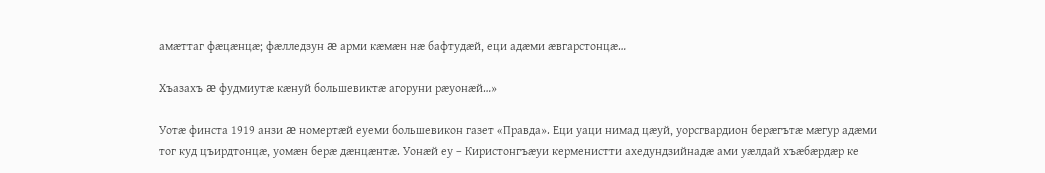амæттаг фæцæнцæ; фæлледзун æ арми кæмæн нæ бафтудæй, еци адæми æвгарстонцæ…

Хъазахъ æ фудмиутæ кæнуй большевиктæ агоруни рæуонæй…»

Уотæ финста 1919 анзи æ номертæй еуеми большевикон газет «Правда». Еци уаци нимад цæуй, уорсгвардион берæгътæ мæгур адæми тог куд цъирдтонцæ, уомæн берæ дæнцæнтæ. Уонæй еу – Киристонгъæуи керменистти ахедундзийнадæ ами уæлдай хъæбæрдæр ке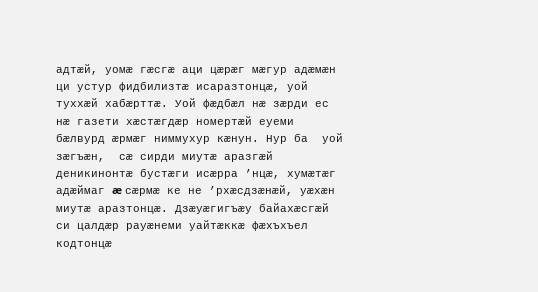адтæй, уомæ гæсгæ аци цæрæг мæгур адæмæн ци устур фидбилизтæ исаразтонцæ, уой туххæй хабæрттæ. Уой фæдбæл нæ зæрди ес нæ газети хæстæгдæр номертæй еуеми бæлвурд æрмæг ниммухур кæнун. Нур ба  уой зæгъæн,  сæ сирди миутæ аразгæй деникинонтæ бустæги исæрра ’нцæ, хумæтæг адæймаг æ сæрмæ ке не ’рхæсдзæнæй, уæхæн миутæ аразтонцæ. Дзæуæгигъæу байахæсгæй си цалдæр рауæнеми уайтæккæ фæхъхъел кодтонцæ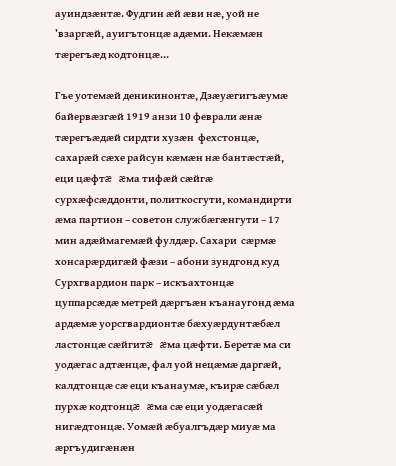ауиндзæнтæ. Фудгин æй æви нæ, уой не ’взаргæй, ауигътонцæ адæми. Некæмæн тæрегъæд кодтонцæ…

Гъе уотемæй деникинонтæ, Дзæуæгигъæумæ байервæзгæй 1919 анзи 10 феврали æнæ тæрегъæдæй сирдти хузæн  фехстонцæ, сахарæй сæхе райсун кæмæн нæ бантæстæй, еци цæфтæ æма тифæй сæйгæ сурхæфсæддонти, политкосгути, командирти æма партион – советон службæгæнгути – 17 мин адæймагемæй фулдæр. Сахари  сæрмæ хонсарæрдигæй фæзи – абони зундгонд куд Сурхгвардион парк – искъахтонцæ цуппарсæдæ метрей дæргъæн къанаугонд æма ардæмæ уорсгвардионтæ бæхуæрдунтæбæл ластонцæ сæйгитæ æма цæфти. Беретæ ма си уодæгас адтæнцæ, фал уой нецæмæ даргæй, калдтонцæ сæ еци къанаумæ, къирæ сæбæл пурхæ кодтонцæ æма сæ еци уодæгасæй нигæдтонцæ. Уомæй æбуалгъдæр миуæ ма æргъудигæнæн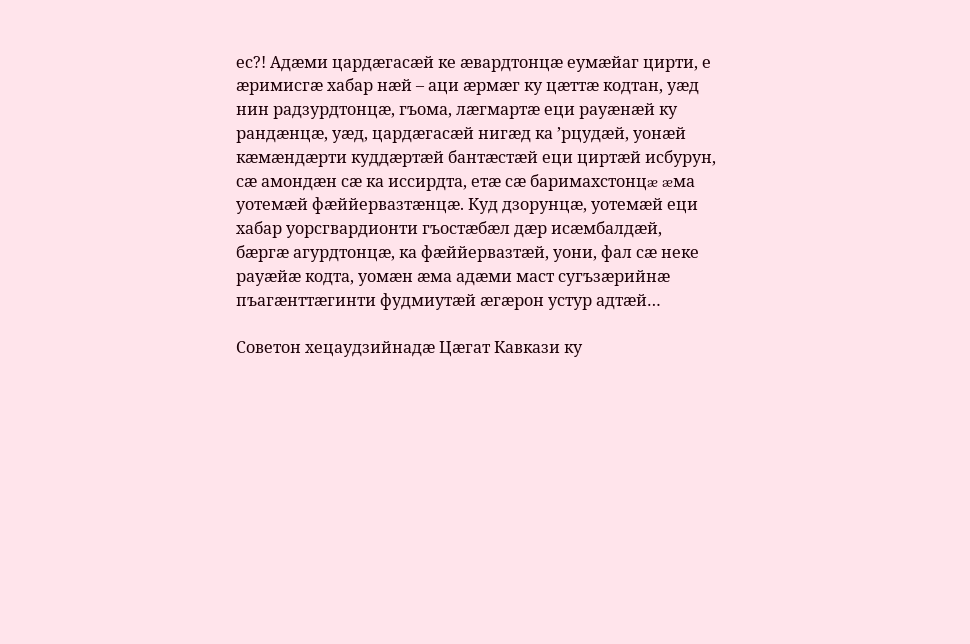ес?! Адæми цардæгасæй ке æвардтонцæ еумæйаг цирти, е æримисгæ хабар нæй – аци æрмæг ку цæттæ кодтан, уæд нин радзурдтонцæ, гъома, лæгмартæ еци рауæнæй ку рандæнцæ, уæд, цардæгасæй нигæд ка ’рцудæй, уонæй кæмæндæрти куддæртæй бантæстæй еци циртæй исбурун, сæ амондæн сæ ка иссирдта, етæ сæ баримахстонцæ æма уотемæй фæййервазтæнцæ. Куд дзорунцæ, уотемæй еци хабар уорсгвардионти гъостæбæл дæр исæмбалдæй, бæргæ агурдтонцæ, ка фæййервазтæй, уони, фал сæ неке рауæйæ кодта, уомæн æма адæми маст сугъзæрийнæ пъагæнттæгинти фудмиутæй æгæрон устур адтæй…

Советон хецаудзийнадæ Цæгат Кавкази ку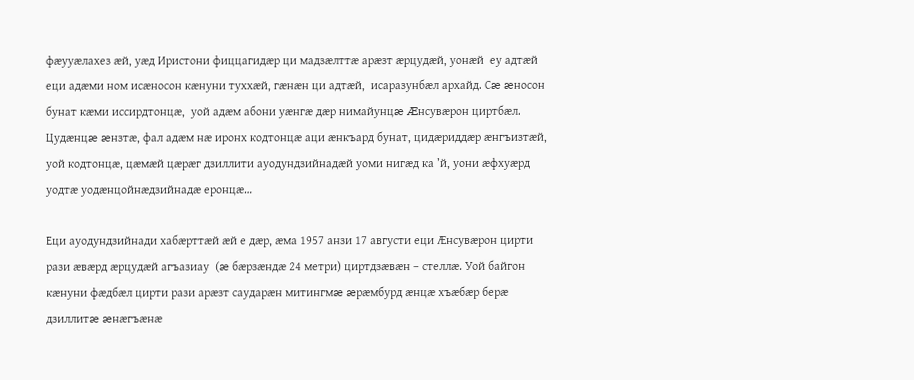фæууæлахез æй, уæд Иристони фиццагидæр ци мадзæлттæ арæзт æрцудæй, уонæй  еу адтæй еци адæми ном исæносон кæнуни туххæй, гæнæн ци адтæй,  исаразунбæл архайд. Сæ æносон бунат кæми иссирдтонцæ,  уой адæм абони уæнгæ дæр нимайунцæ Æнсувæрон циртбæл. Цудæнцæ æнзтæ, фал адæм нæ иронх кодтонцæ аци æнкъард бунат, цидæриддæр æнгъизтæй, уой кодтонцæ, цæмæй цæрæг дзиллити ауодундзийнадæй уоми нигæд ка ’й, уони æфхуæрд уодтæ уодæнцойнæдзийнадæ еронцæ…

Еци ауодундзийнади хабæрттæй æй е дæр, æма 1957 анзи 17 августи еци Æнсувæрон цирти рази æвæрд æрцудæй агъазиау  (æ бæрзæндæ 24 метри) циртдзæвæн – стеллæ. Уой байгон кæнуни фæдбæл цирти рази арæзт саударæн митингмæ æрæмбурд æнцæ хъæбæр берæ дзиллитæ æнæгъæнæ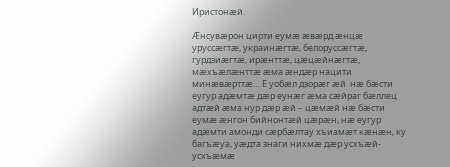Иристонæй.

Æнсувæрон цирти еумæ æвæрд æнцæ уруссæгтæ, украинæгтæ, белоруссæгтæ, гурдзиæгтæ, ирæнттæ, цæцæйнæгтæ, мæхъæлæнттæ æма æндæр нацити  минæвæрттæ… Е уобæл дзорæг æй  нæ бæсти еугур адæмтæ дæр еунæг æма сæйраг бæллец адтæй æма нур дæр æй – цæмæй нæ бæсти еумæ æнгон бийнонтæй цæрæн, нæ еугур адæмти амонди сæрбæлтау хъиамæт кæнæн, ку багъæуа, уæдта знаги нихмæ дæр усхъæй-усхъæмæ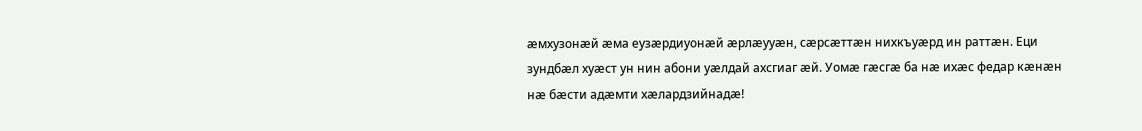æмхузонæй æма еузæрдиуонæй æрлæууæн, сæрсæттæн нихкъуæрд ин раттæн. Еци зундбæл хуæст ун нин абони уæлдай ахсгиаг æй. Уомæ гæсгæ ба нæ ихæс федар кæнæн нæ бæсти адæмти хæлардзийнадæ!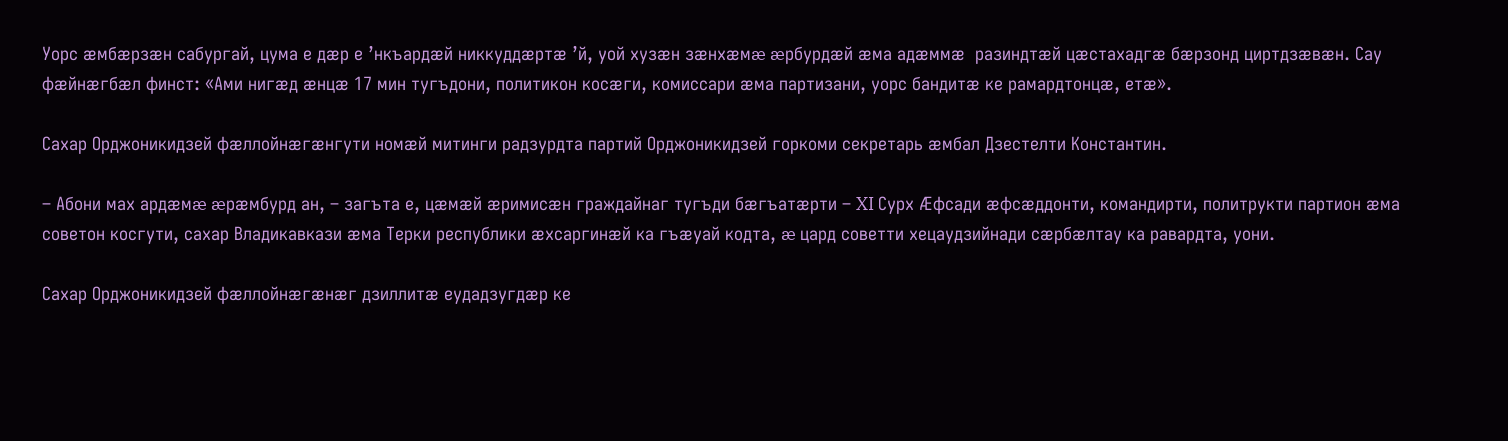Уорс æмбæрзæн сабургай, цума е дæр е ’нкъардæй никкуддæртæ ’й, уой хузæн зæнхæмæ æрбурдæй æма адæммæ  разиндтæй цæстахадгæ бæрзонд циртдзæвæн. Сау фæйнæгбæл финст: «Ами нигæд æнцæ 17 мин тугъдони, политикон косæги, комиссари æма партизани, уорс бандитæ ке рамардтонцæ, етæ».

Сахар Орджоникидзей фæллойнæгæнгути номæй митинги радзурдта партий Орджоникидзей горкоми секретарь æмбал Дзестелти Константин.

– Абони мах ардæмæ æрæмбурд ан, – загъта е, цæмæй æримисæн граждайнаг тугъди бæгъатæрти – XI Сурх Æфсади æфсæддонти, командирти, политрукти партион æма советон косгути, сахар Владикавкази æма Терки республики æхсаргинæй ка гъæуай кодта, æ цард советти хецаудзийнади сæрбæлтау ка равардта, уони.

Сахар Орджоникидзей фæллойнæгæнæг дзиллитæ еудадзугдæр ке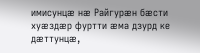имисунцæ нæ Райгурæн бæсти хуæздæр фуртти æма дзурд ке дæттунцæ,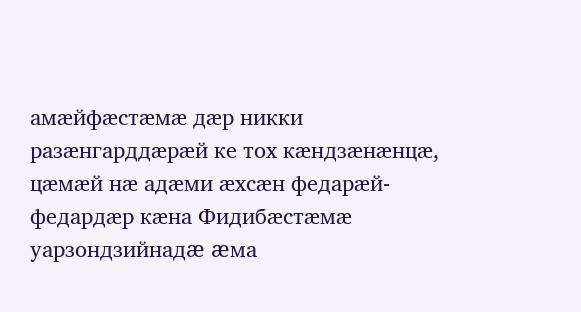амæйфæстæмæ дæр никки разæнгарддæрæй ке тох кæндзæнæнцæ, цæмæй нæ адæми æхсæн федарæй-федардæр кæна Фидибæстæмæ уарзондзийнадæ æма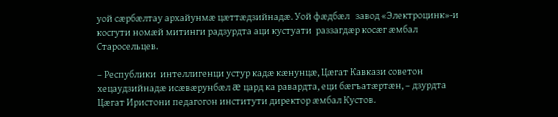уой сæрбæлтау архайунмæ цæттæдзийнадæ. Уой фæдбæл   завод «Электроцинк»-и косгути номæй митинги радзурдта аци кустуати  раззагдæр косæг æмбал Старосельцев.

– Республики  интеллигенци устур кадæ кæнунцæ, Цæгат Кавкази советон хецаудзийнадæ исæвæрунбæл æ цард ка равардта, еци бæгъатæртæн, – дзурдта Цæгат Иристони педагогон институти директор æмбал Кустов.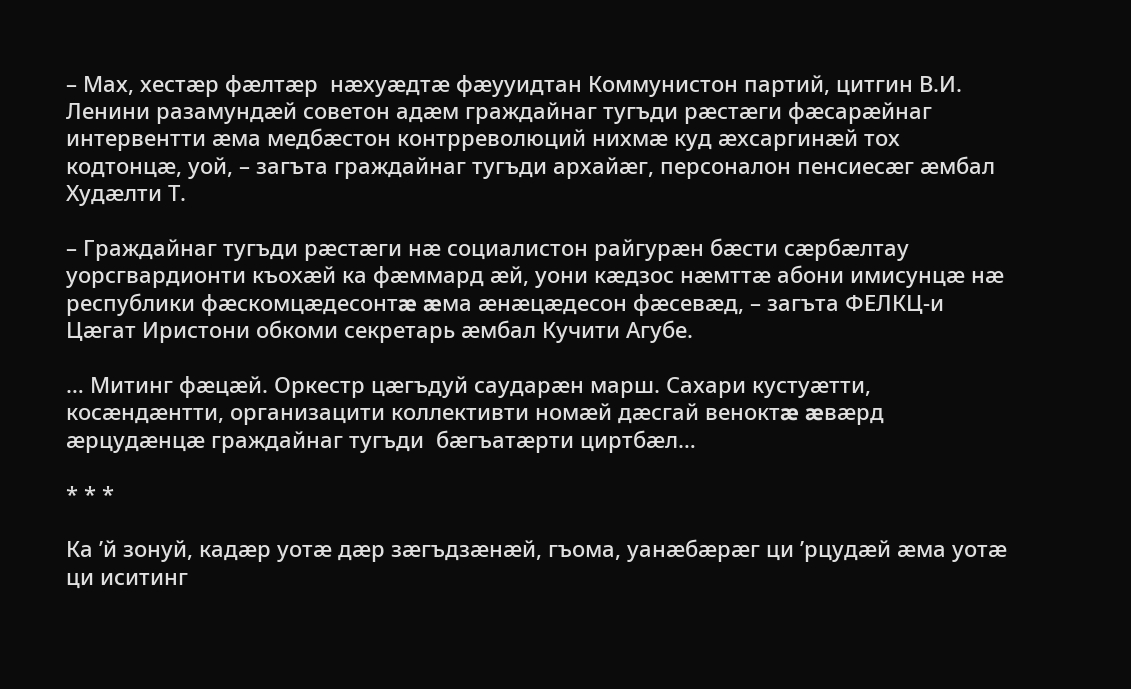– Мах, хестæр фæлтæр  нæхуæдтæ фæууидтан Коммунистон партий, цитгин В.И. Ленини разамундæй советон адæм граждайнаг тугъди рæстæги фæсарæйнаг интервентти æма медбæстон контрреволюций нихмæ куд æхсаргинæй тох кодтонцæ, уой, – загъта граждайнаг тугъди архайæг, персоналон пенсиесæг æмбал Худæлти Т.

– Граждайнаг тугъди рæстæги нæ социалистон райгурæн бæсти сæрбæлтау уорсгвардионти къохæй ка фæммард æй, уони кæдзос нæмттæ абони имисунцæ нæ республики фæскомцæдесонтæ æма æнæцæдесон фæсевæд, – загъта ФЕЛКЦ-и Цæгат Иристони обкоми секретарь æмбал Кучити Агубе.

… Митинг фæцæй. Оркестр цæгъдуй саударæн марш. Сахари кустуæтти, косæндæнтти, организацити коллективти номæй дæсгай веноктæ æвæрд æрцудæнцæ граждайнаг тугъди  бæгъатæрти циртбæл…

* * *

Ка ’й зонуй, кадæр уотæ дæр зæгъдзæнæй, гъома, уанæбæрæг ци ’рцудæй æма уотæ ци иситинг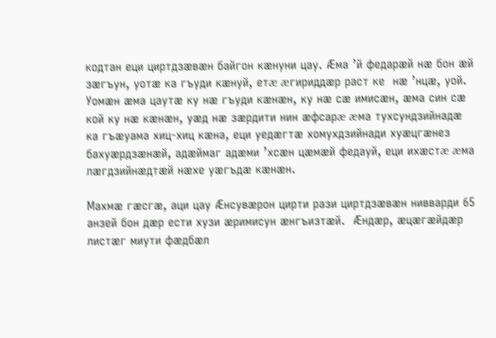кодтан еци циртдзæвæн байгон кæнуни цау. Æма ’й федарæй нæ бон æй зæгъун, уотæ ка гъуди кæнуй, етæ æгириддæр раст ке  нæ ’нцæ, уой. Уомæн æма цаутæ ку нæ гъуди кæнæн, ку нæ сæ имисæн, æма син сæ кой ку нæ кæнæн, уæд нæ зæрдити нин æфсарæ æма тухсундзийнадæ ка гъæуама хиц-хиц кæна, еци уедæгтæ хомухдзийнади хуæцгæнез бахуæрдзæнæй, адæймаг адæми ’хсæн цæмæй федауй, еци ихæстæ æма лæгдзийнæдтæй нæхе уæгъдæ кæнæн.

Махмæ гæсгæ, аци цау Æнсувæрон цирти рази циртдзæвæн нивварди 65 анзей бон дæр ести хузи æримисун æнгъизтæй.  Æндæр, æцæгæйдæр листæг миути фæдбæл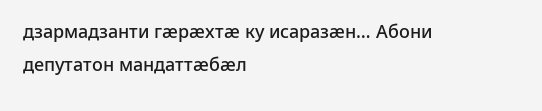дзармадзанти гæрæхтæ ку исаразæн… Абони депутатон мандаттæбæл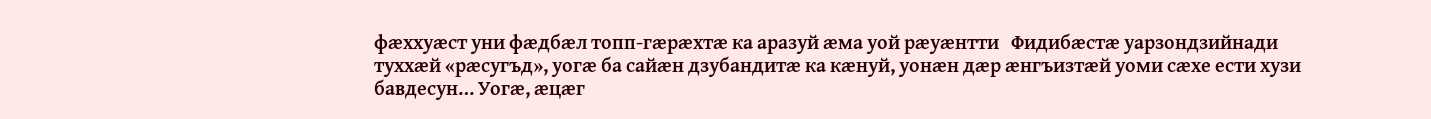фæххуæст уни фæдбæл топп-гæрæхтæ ка аразуй æма уой рæуæнтти   Фидибæстæ уарзондзийнади туххæй «рæсугъд», уогæ ба сайæн дзубандитæ ка кæнуй, уонæн дæр æнгъизтæй уоми сæхе ести хузи бавдесун… Уогæ, æцæг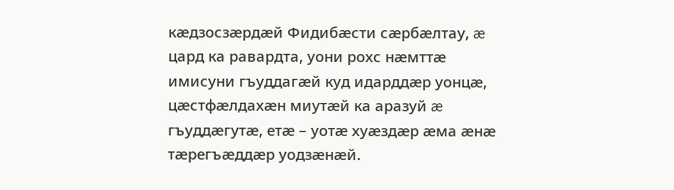кæдзосзæрдæй Фидибæсти сæрбæлтау, æ цард ка равардта, уони рохс нæмттæ имисуни гъуддагæй куд идарддæр уонцæ, цæстфæлдахæн миутæй ка аразуй æ гъуддæгутæ, етæ – уотæ хуæздæр æма æнæ тæрегъæддæр уодзæнæй.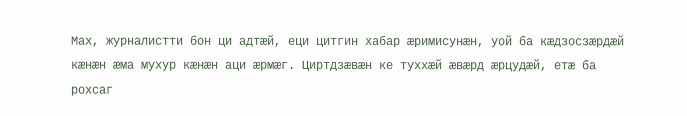Мах, журналистти бон ци адтæй, еци цитгин хабар æримисунæн, уой ба кæдзосзæрдæй кæнæн æма мухур кæнæн аци æрмæг. Циртдзæвæн ке туххæй æвæрд æрцудæй, етæ ба рохсаг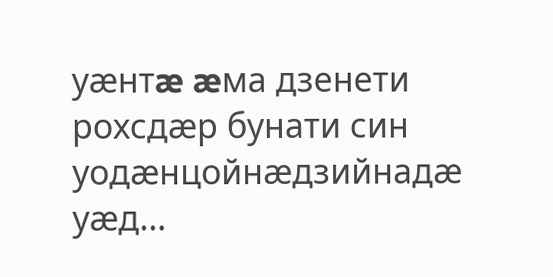уæнтæ æма дзенети рохсдæр бунати син уодæнцойнæдзийнадæ уæд…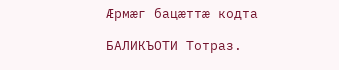Æрмæг бацæттæ кодта

БАЛИКЪОТИ Тотраз.